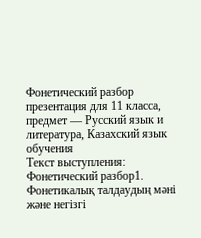Фонетический разбор презентация для 11 класса, предмет — Русский язык и литература, Казахский язык обучения
Текст выступления:
Фонетический разбор1. Фонетикалық талдаудың мәні және негізгі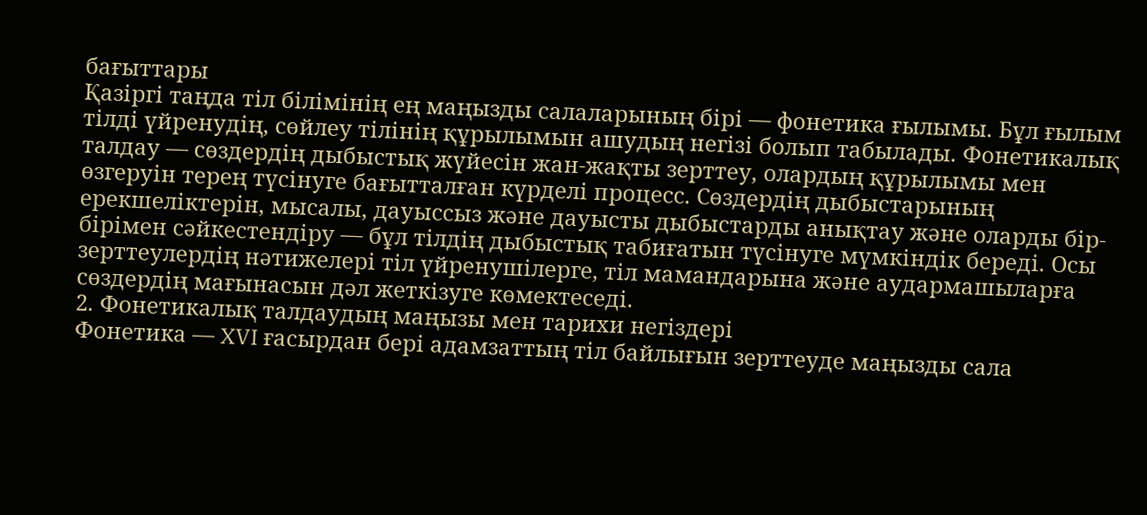бағыттары
Қазіргі таңда тіл білімінің ең маңызды салаларының бірі — фонетика ғылымы. Бұл ғылым тілді үйренудің, сөйлеу тілінің құрылымын ашудың негізі болып табылады. Фонетикалық талдау — сөздердің дыбыстық жүйесін жан-жақты зерттеу, олардың құрылымы мен өзгеруін терең түсінуге бағытталған күрделі процесс. Сөздердің дыбыстарының ерекшеліктерін, мысалы, дауыссыз және дауысты дыбыстарды анықтау және оларды бір-бірімен сәйкестендіру — бұл тілдің дыбыстық табиғатын түсінуге мүмкіндік береді. Осы зерттеулердің нәтижелері тіл үйренушілерге, тіл мамандарына және аудармашыларға сөздердің мағынасын дәл жеткізуге көмектеседі.
2. Фонетикалық талдаудың маңызы мен тарихи негіздері
Фонетика — XVI ғасырдан бері адамзаттың тіл байлығын зерттеуде маңызды сала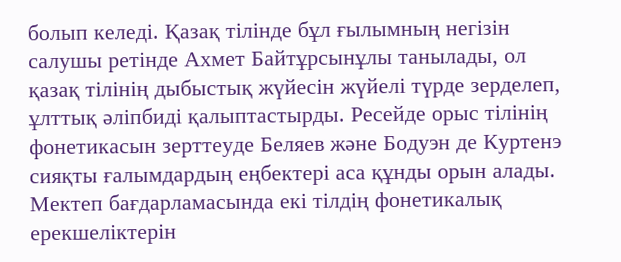болып келеді. Қазақ тілінде бұл ғылымның негізін салушы ретінде Ахмет Байтұрсынұлы танылады, ол қазақ тілінің дыбыстық жүйесін жүйелі түрде зерделеп, ұлттық әліпбиді қалыптастырды. Ресейде орыс тілінің фонетикасын зерттеуде Беляев және Бодуэн де Куртенэ сияқты ғалымдардың еңбектері аса құнды орын алады. Мектеп бағдарламасында екі тілдің фонетикалық ерекшеліктерін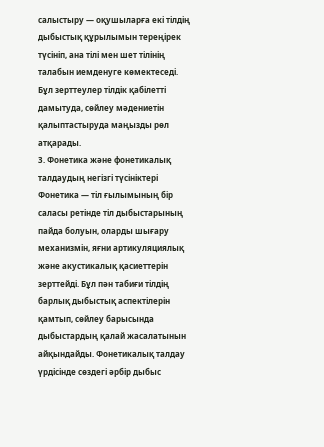салыстыру — оқушыларға екі тілдің дыбыстық құрылымын тереңірек түсініп, ана тілі мен шет тілінің талабын иемденуге көмектеседі. Бұл зерттеулер тілдік қабілетті дамытуда, сөйлеу мәдениетін қалыптастыруда маңызды рөл атқарады.
3. Фонетика және фонетикалық талдаудың негізгі түсініктері
Фонетика — тіл ғылымының бір саласы ретінде тіл дыбыстарының пайда болуын, оларды шығару механизмін, яғни артикуляциялық және акустикалық қасиеттерін зерттейді. Бұл пән табиғи тілдің барлық дыбыстық аспектілерін қамтып, сөйлеу барысында дыбыстардың қалай жасалатынын айқындайды. Фонетикалық талдау үрдісінде сөздегі әрбір дыбыс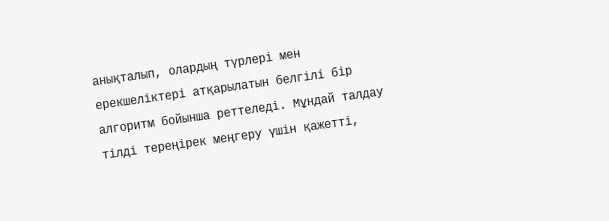анықталып, олардың түрлері мен ерекшеліктері атқарылатын белгілі бір алгоритм бойынша реттеледі. Мұндай талдау тілді тереңірек меңгеру үшін қажетті,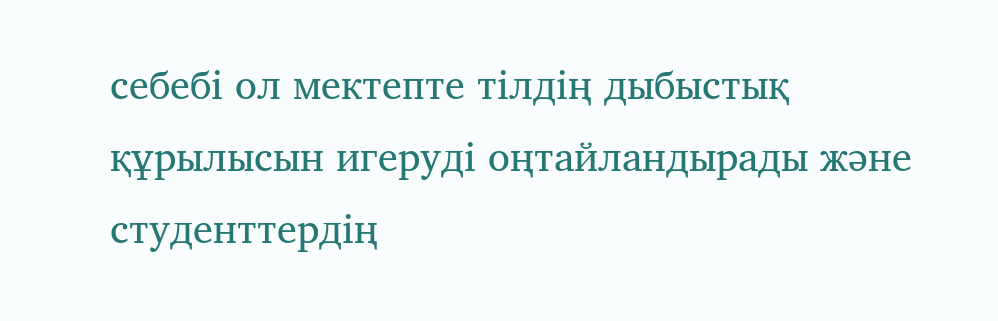себебі ол мектепте тілдің дыбыстық құрылысын игеруді оңтайландырады және студенттердің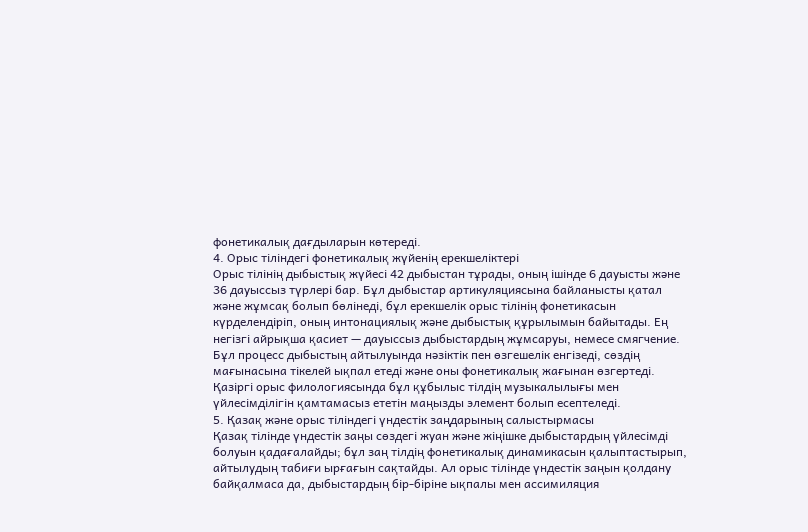фонетикалық дағдыларын көтереді.
4. Орыс тіліндегі фонетикалық жүйенің ерекшеліктері
Орыс тілінің дыбыстық жүйесі 42 дыбыстан тұрады, оның ішінде 6 дауысты және 36 дауыссыз түрлері бар. Бұл дыбыстар артикуляциясына байланысты қатал және жұмсақ болып бөлінеді, бұл ерекшелік орыс тілінің фонетикасын күрделендіріп, оның интонациялық және дыбыстық құрылымын байытады. Ең негізгі айрықша қасиет — дауыссыз дыбыстардың жұмсаруы, немесе смягчение. Бұл процесс дыбыстың айтылуында нәзіктік пен өзгешелік енгізеді, сөздің мағынасына тікелей ықпал етеді және оны фонетикалық жағынан өзгертеді. Қазіргі орыс филологиясында бұл құбылыс тілдің музыкалылығы мен үйлесімділігін қамтамасыз ететін маңызды элемент болып есептеледі.
5. Қазақ және орыс тіліндегі үндестік заңдарының салыстырмасы
Қазақ тілінде үндестік заңы сөздегі жуан және жіңішке дыбыстардың үйлесімді болуын қадағалайды; бұл заң тілдің фонетикалық динамикасын қалыптастырып, айтылудың табиғи ырғағын сақтайды. Ал орыс тілінде үндестік заңын қолдану байқалмаса да, дыбыстардың бір-біріне ықпалы мен ассимиляция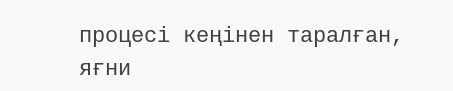процесі кеңінен таралған, яғни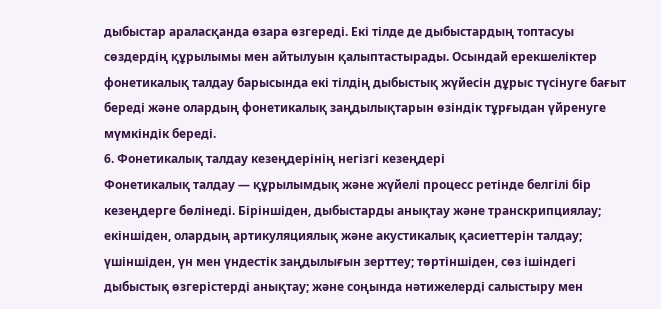дыбыстар араласқанда өзара өзгереді. Екі тілде де дыбыстардың топтасуы сөздердің құрылымы мен айтылуын қалыптастырады. Осындай ерекшеліктер фонетикалық талдау барысында екі тілдің дыбыстық жүйесін дұрыс түсінуге бағыт береді және олардың фонетикалық заңдылықтарын өзіндік тұрғыдан үйренуге мүмкіндік береді.
6. Фонетикалық талдау кезеңдерінің негізгі кезеңдері
Фонетикалық талдау — құрылымдық және жүйелі процесс ретінде белгілі бір кезеңдерге бөлінеді. Біріншіден, дыбыстарды анықтау және транскрипциялау; екіншіден, олардың артикуляциялық және акустикалық қасиеттерін талдау; үшіншіден, үн мен үндестік заңдылығын зерттеу; төртіншіден, сөз ішіндегі дыбыстық өзгерістерді анықтау; және соңында нәтижелерді салыстыру мен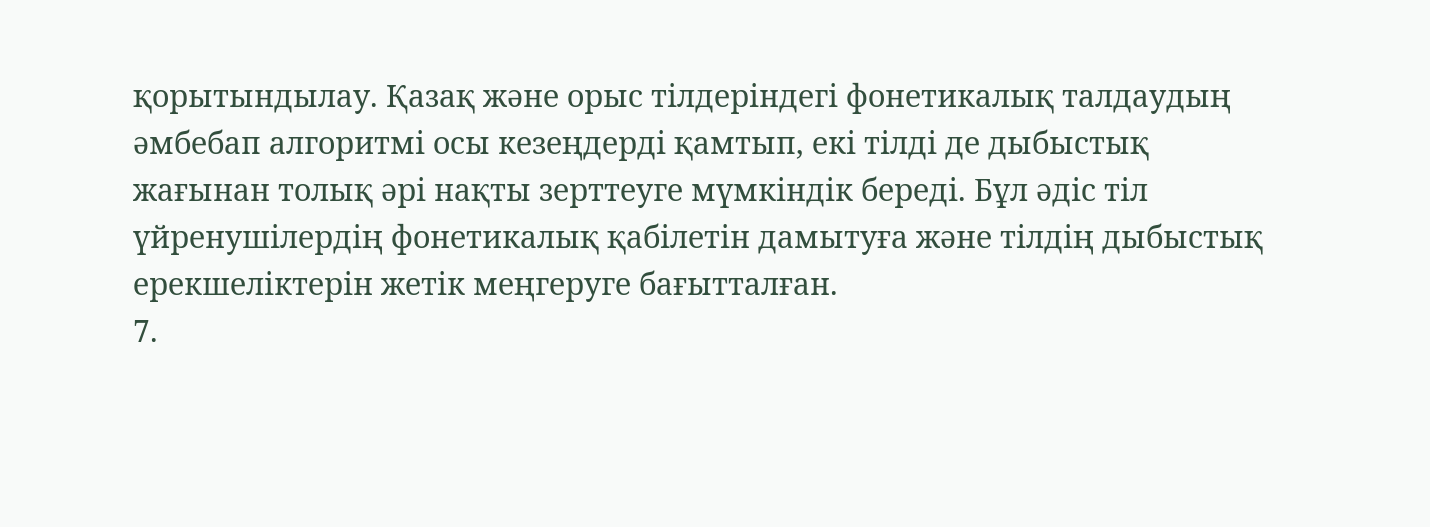қорытындылау. Қазақ және орыс тілдеріндегі фонетикалық талдаудың әмбебап алгоритмі осы кезеңдерді қамтып, екі тілді де дыбыстық жағынан толық әрі нақты зерттеуге мүмкіндік береді. Бұл әдіс тіл үйренушілердің фонетикалық қабілетін дамытуға және тілдің дыбыстық ерекшеліктерін жетік меңгеруге бағытталған.
7.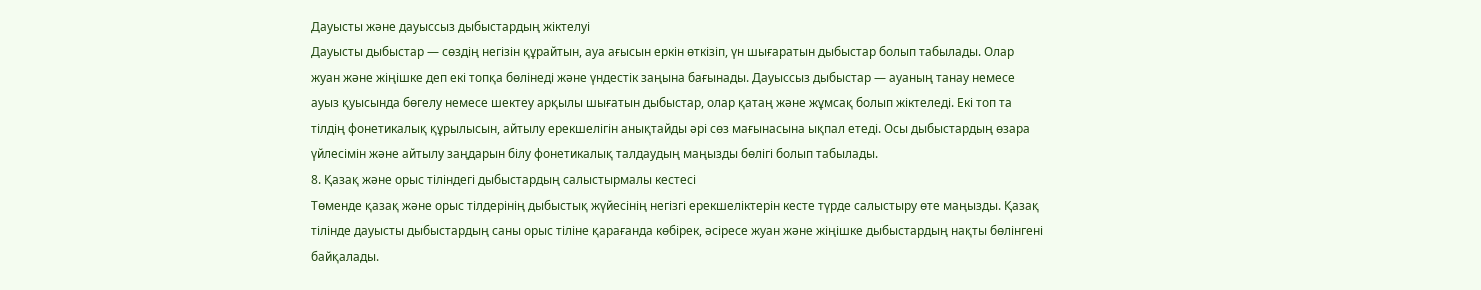Дауысты және дауыссыз дыбыстардың жіктелуі
Дауысты дыбыстар — сөздің негізін құрайтын, ауа ағысын еркін өткізіп, үн шығаратын дыбыстар болып табылады. Олар жуан және жіңішке деп екі топқа бөлінеді және үндестік заңына бағынады. Дауыссыз дыбыстар — ауаның танау немесе ауыз қуысында бөгелу немесе шектеу арқылы шығатын дыбыстар, олар қатаң және жұмсақ болып жіктеледі. Екі топ та тілдің фонетикалық құрылысын, айтылу ерекшелігін анықтайды әрі сөз мағынасына ықпал етеді. Осы дыбыстардың өзара үйлесімін және айтылу заңдарын білу фонетикалық талдаудың маңызды бөлігі болып табылады.
8. Қазақ және орыс тіліндегі дыбыстардың салыстырмалы кестесі
Төменде қазақ және орыс тілдерінің дыбыстық жүйесінің негізгі ерекшеліктерін кесте түрде салыстыру өте маңызды. Қазақ тілінде дауысты дыбыстардың саны орыс тіліне қарағанда көбірек, әсіресе жуан және жіңішке дыбыстардың нақты бөлінгені байқалады.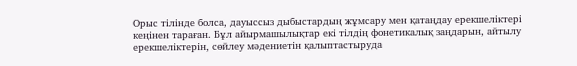Орыс тілінде болса, дауыссыз дыбыстардың жұмсару мен қатаңдау ерекшеліктері кеңінен тараған. Бұл айырмашылықтар екі тілдің фонетикалық заңдарын, айтылу ерекшеліктерін, сөйлеу мәдениетін қалыптастыруда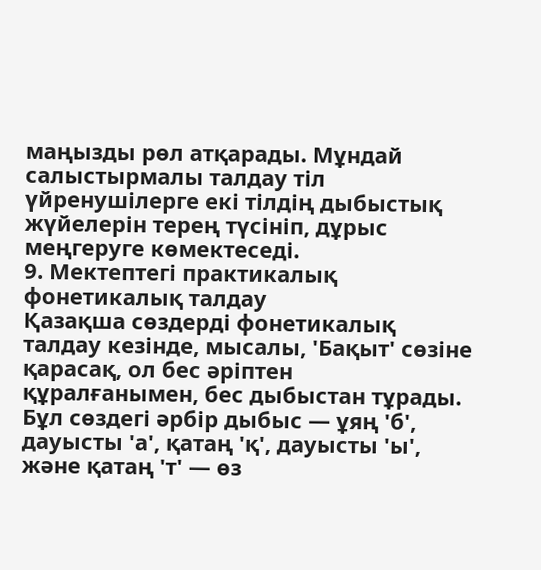маңызды рөл атқарады. Мұндай салыстырмалы талдау тіл үйренушілерге екі тілдің дыбыстық жүйелерін терең түсініп, дұрыс меңгеруге көмектеседі.
9. Мектептегі практикалық фонетикалық талдау
Қазақша сөздерді фонетикалық талдау кезінде, мысалы, 'Бақыт' сөзіне қарасақ, ол бес әріптен құралғанымен, бес дыбыстан тұрады. Бұл сөздегі әрбір дыбыс — ұяң 'б', дауысты 'а', қатаң 'қ', дауысты 'ы', және қатаң 'т' — өз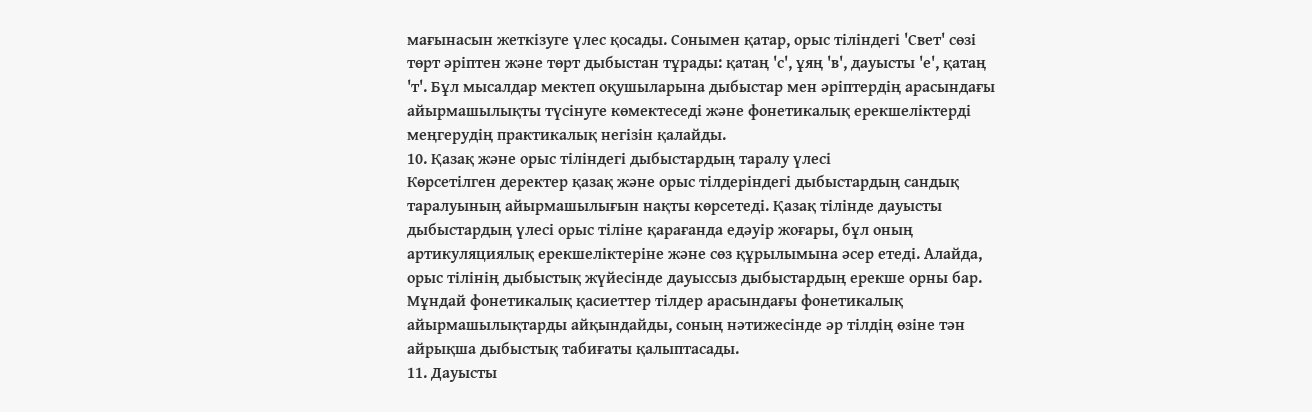мағынасын жеткізуге үлес қосады. Сонымен қатар, орыс тіліндегі 'Свет' сөзі төрт әріптен және төрт дыбыстан тұрады: қатаң 'с', ұяң 'в', дауысты 'е', қатаң 'т'. Бұл мысалдар мектеп оқушыларына дыбыстар мен әріптердің арасындағы айырмашылықты түсінуге көмектеседі және фонетикалық ерекшеліктерді меңгерудің практикалық негізін қалайды.
10. Қазақ және орыс тіліндегі дыбыстардың таралу үлесі
Көрсетілген деректер қазақ және орыс тілдеріндегі дыбыстардың сандық таралуының айырмашылығын нақты көрсетеді. Қазақ тілінде дауысты дыбыстардың үлесі орыс тіліне қарағанда едәуір жоғары, бұл оның артикуляциялық ерекшеліктеріне және сөз құрылымына әсер етеді. Алайда, орыс тілінің дыбыстық жүйесінде дауыссыз дыбыстардың ерекше орны бар. Мұндай фонетикалық қасиеттер тілдер арасындағы фонетикалық айырмашылықтарды айқындайды, соның нәтижесінде әр тілдің өзіне тән айрықша дыбыстық табиғаты қалыптасады.
11. Дауысты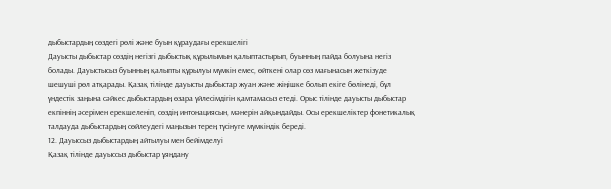дыбыстардың сөздегі рөлі және буын құраудағы ерекшелігі
Дауысты дыбыстар сөздің негізгі дыбыстық құрылымын қалыптастырып, буынның пайда болуына негіз болады. Дауыстысыз буынның қалыпты құрылуы мүмкін емес, өйткені олар сөз мағынасын жеткізуде шешуші рөл атқарады. Қазақ тілінде дауысты дыбыстар жуан және жіңішке болып екіге бөлінеді, бұл үндестік заңына сәйкес дыбыстардың өзара үйлесімдігін қамтамасыз етеді. Орыс тілінде дауысты дыбыстар екпіннің әсерімен ерекшеленіп, сөздің интонациясын, мәнерін айқындайды. Осы ерекшеліктер фонетикалық талдауда дыбыстардың сөйлеудегі маңызын терең түсінуге мүмкіндік береді.
12. Дауыссыз дыбыстардың айтылуы мен бейімделуі
Қазақ тілінде дауыссыз дыбыстар ұяңдану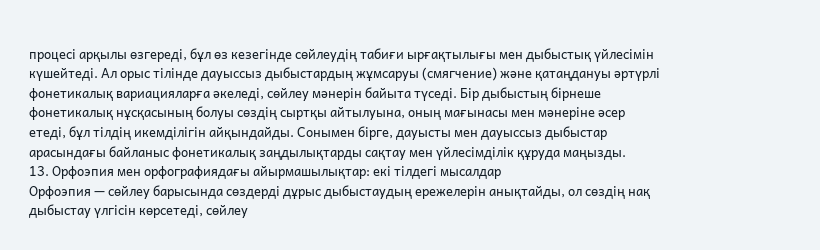процесі арқылы өзгереді, бұл өз кезегінде сөйлеудің табиғи ырғақтылығы мен дыбыстық үйлесімін күшейтеді. Ал орыс тілінде дауыссыз дыбыстардың жұмсаруы (смягчение) және қатаңдануы әртүрлі фонетикалық вариацияларға әкеледі, сөйлеу мәнерін байыта түседі. Бір дыбыстың бірнеше фонетикалық нұсқасының болуы сөздің сыртқы айтылуына, оның мағынасы мен мәнеріне әсер етеді, бұл тілдің икемділігін айқындайды. Сонымен бірге, дауысты мен дауыссыз дыбыстар арасындағы байланыс фонетикалық заңдылықтарды сақтау мен үйлесімділік құруда маңызды.
13. Орфоэпия мен орфографиядағы айырмашылықтар: екі тілдегі мысалдар
Орфоэпия — сөйлеу барысында сөздерді дұрыс дыбыстаудың ережелерін анықтайды, ол сөздің нақ дыбыстау үлгісін көрсетеді, сөйлеу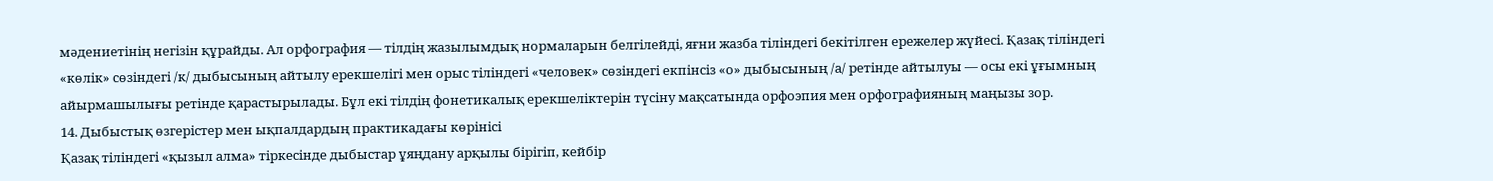мәдениетінің негізін құрайды. Ал орфография — тілдің жазылымдық нормаларын белгілейді, яғни жазба тіліндегі бекітілген ережелер жүйесі. Қазақ тіліндегі «көлік» сөзіндегі /к/ дыбысының айтылу ерекшелігі мен орыс тіліндегі «человек» сөзіндегі екпінсіз «о» дыбысының /а/ ретінде айтылуы — осы екі ұғымның айырмашылығы ретінде қарастырылады. Бұл екі тілдің фонетикалық ерекшеліктерін түсіну мақсатында орфоэпия мен орфографияның маңызы зор.
14. Дыбыстық өзгерістер мен ықпалдардың практикадағы көрінісі
Қазақ тіліндегі «қызыл алма» тіркесінде дыбыстар ұяңдану арқылы бірігіп, кейбір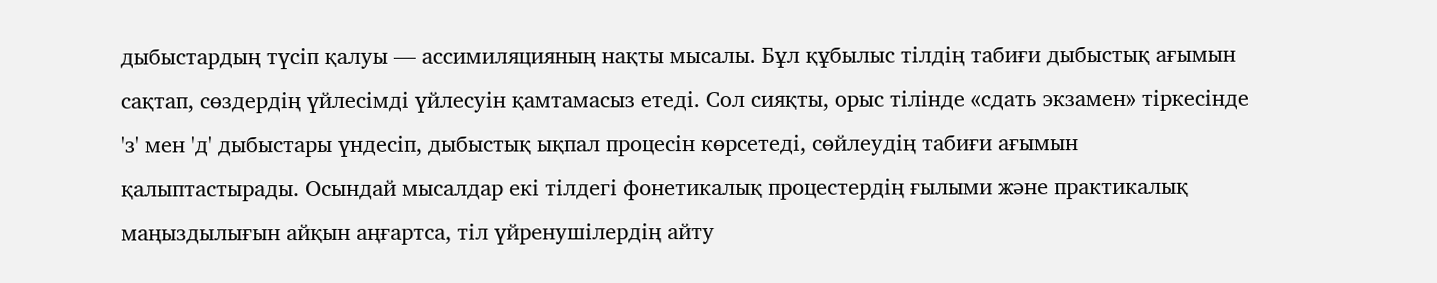дыбыстардың түсіп қалуы — ассимиляцияның нақты мысалы. Бұл құбылыс тілдің табиғи дыбыстық ағымын сақтап, сөздердің үйлесімді үйлесуін қамтамасыз етеді. Сол сияқты, орыс тілінде «сдать экзамен» тіркесінде 'з' мен 'д' дыбыстары үндесіп, дыбыстық ықпал процесін көрсетеді, сөйлеудің табиғи ағымын қалыптастырады. Осындай мысалдар екі тілдегі фонетикалық процестердің ғылыми және практикалық маңыздылығын айқын аңғартса, тіл үйренушілердің айту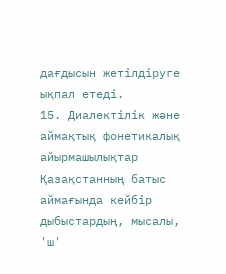дағдысын жетілдіруге ықпал етеді.
15. Диалектілік және аймақтық фонетикалық айырмашылықтар
Қазақстанның батыс аймағында кейбір дыбыстардың, мысалы, 'ш'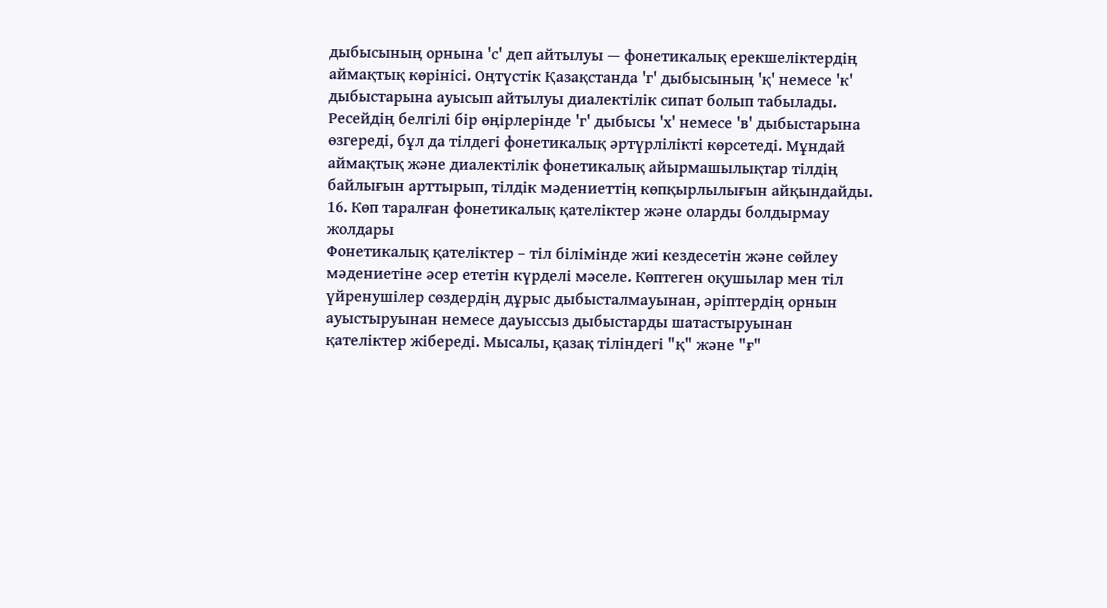дыбысының орнына 'с' деп айтылуы — фонетикалық ерекшеліктердің аймақтық көрінісі. Оңтүстік Қазақстанда 'г' дыбысының 'қ' немесе 'к' дыбыстарына ауысып айтылуы диалектілік сипат болып табылады. Ресейдің белгілі бір өңірлерінде 'г' дыбысы 'х' немесе 'в' дыбыстарына өзгереді, бұл да тілдегі фонетикалық әртүрлілікті көрсетеді. Мұндай аймақтық және диалектілік фонетикалық айырмашылықтар тілдің байлығын арттырып, тілдік мәдениеттің көпқырлылығын айқындайды.
16. Көп таралған фонетикалық қателіктер және оларды болдырмау жолдары
Фонетикалық қателіктер – тіл білімінде жиі кездесетін және сөйлеу мәдениетіне әсер ететін күрделі мәселе. Көптеген оқушылар мен тіл үйренушілер сөздердің дұрыс дыбысталмауынан, әріптердің орнын ауыстыруынан немесе дауыссыз дыбыстарды шатастыруынан қателіктер жібереді. Мысалы, қазақ тіліндегі "қ" және "ғ"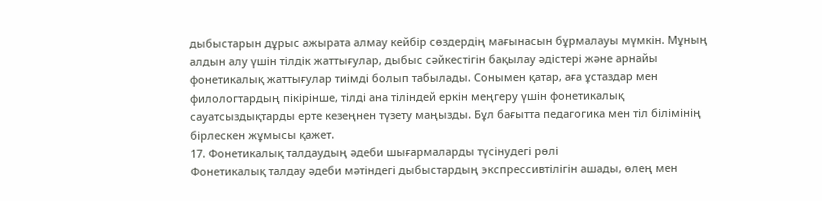дыбыстарын дұрыс ажырата алмау кейбір сөздердің мағынасын бұрмалауы мүмкін. Мұның алдын алу үшін тілдік жаттығулар, дыбыс сәйкестігін бақылау әдістері және арнайы фонетикалық жаттығулар тиімді болып табылады. Сонымен қатар, аға ұстаздар мен филологтардың пікірінше, тілді ана тіліндей еркін меңгеру үшін фонетикалық сауатсыздықтарды ерте кезеңнен түзету маңызды. Бұл бағытта педагогика мен тіл білімінің бірлескен жұмысы қажет.
17. Фонетикалық талдаудың әдеби шығармаларды түсінудегі рөлі
Фонетикалық талдау әдеби мәтіндегі дыбыстардың экспрессивтілігін ашады, өлең мен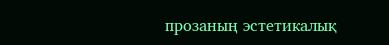прозаның эстетикалық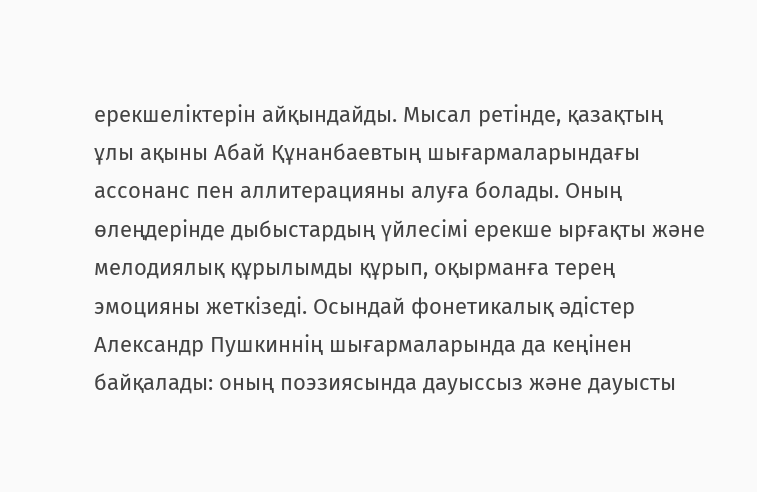ерекшеліктерін айқындайды. Мысал ретінде, қазақтың ұлы ақыны Абай Құнанбаевтың шығармаларындағы ассонанс пен аллитерацияны алуға болады. Оның өлеңдерінде дыбыстардың үйлесімі ерекше ырғақты және мелодиялық құрылымды құрып, оқырманға терең эмоцияны жеткізеді. Осындай фонетикалық әдістер Александр Пушкиннің шығармаларында да кеңінен байқалады: оның поэзиясында дауыссыз және дауысты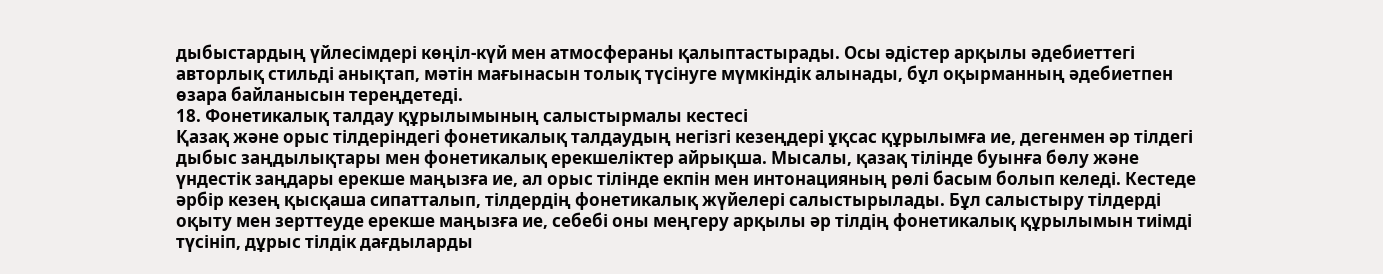дыбыстардың үйлесімдері көңіл-күй мен атмосфераны қалыптастырады. Осы әдістер арқылы әдебиеттегі авторлық стильді анықтап, мәтін мағынасын толық түсінуге мүмкіндік алынады, бұл оқырманның әдебиетпен өзара байланысын тереңдетеді.
18. Фонетикалық талдау құрылымының салыстырмалы кестесі
Қазақ және орыс тілдеріндегі фонетикалық талдаудың негізгі кезеңдері ұқсас құрылымға ие, дегенмен әр тілдегі дыбыс заңдылықтары мен фонетикалық ерекшеліктер айрықша. Мысалы, қазақ тілінде буынға бөлу және үндестік заңдары ерекше маңызға ие, ал орыс тілінде екпін мен интонацияның рөлі басым болып келеді. Кестеде әрбір кезең қысқаша сипатталып, тілдердің фонетикалық жүйелері салыстырылады. Бұл салыстыру тілдерді оқыту мен зерттеуде ерекше маңызға ие, себебі оны меңгеру арқылы әр тілдің фонетикалық құрылымын тиімді түсініп, дұрыс тілдік дағдыларды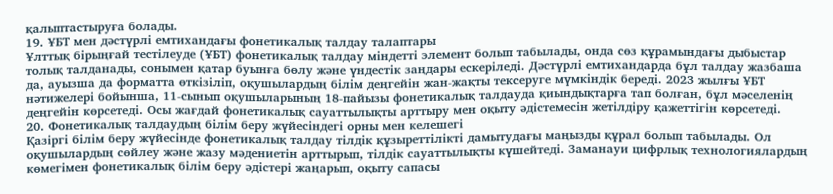қалыптастыруға болады.
19. ҰБТ мен дәстүрлі емтихандағы фонетикалық талдау талаптары
Ұлттық бірыңғай тестілеуде (ҰБТ) фонетикалық талдау міндетті элемент болып табылады, онда сөз құрамындағы дыбыстар толық талданады, сонымен қатар буынға бөлу және үндестік заңдары ескеріледі. Дәстүрлі емтихандарда бұл талдау жазбаша да, ауызша да форматта өткізіліп, оқушылардың білім деңгейін жан-жақты тексеруге мүмкіндік береді. 2023 жылғы ҰБТ нәтижелері бойынша, 11-сынып оқушыларының 18-пайызы фонетикалық талдауда қиындықтарға тап болған, бұл мәселенің деңгейін көрсетеді. Осы жағдай фонетикалық сауаттылықты арттыру мен оқыту әдістемесін жетілдіру қажеттігін көрсетеді.
20. Фонетикалық талдаудың білім беру жүйесіндегі орны мен келешегі
Қазіргі білім беру жүйесінде фонетикалық талдау тілдік құзыреттілікті дамытудағы маңызды құрал болып табылады. Ол оқушылардың сөйлеу және жазу мәдениетін арттырып, тілдік сауаттылықты күшейтеді. Заманауи цифрлық технологиялардың көмегімен фонетикалық білім беру әдістері жаңарып, оқыту сапасы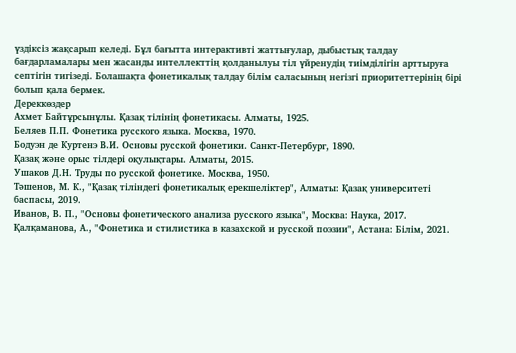үздіксіз жақсарып келеді. Бұл бағытта интерактивті жаттығулар, дыбыстық талдау бағдарламалары мен жасанды интеллекттің қолданылуы тіл үйренудің тиімділігін арттыруға септігін тигізеді. Болашақта фонетикалық талдау білім саласының негізгі приоритеттерінің бірі болып қала бермек.
Дереккөздер
Ахмет Байтұрсынұлы. Қазақ тілінің фонетикасы. Алматы, 1925.
Беляев П.П. Фонетика русского языка. Москва, 1970.
Бодуэн де Куртенэ В.И. Основы русской фонетики. Санкт-Петербург, 1890.
Қазақ және орыс тілдері оқулықтары. Алматы, 2015.
Ушаков Д.Н. Труды по русской фонетике. Москва, 1950.
Тәшенов, М. К., "Қазақ тіліндегі фонетикалық ерекшеліктер", Алматы: Қазақ университеті баспасы, 2019.
Иванов, В. П., "Основы фонетического анализа русского языка", Москва: Наука, 2017.
Қалқаманова, А., "Фонетика и стилистика в казахской и русской поэзии", Астана: Білім, 2021.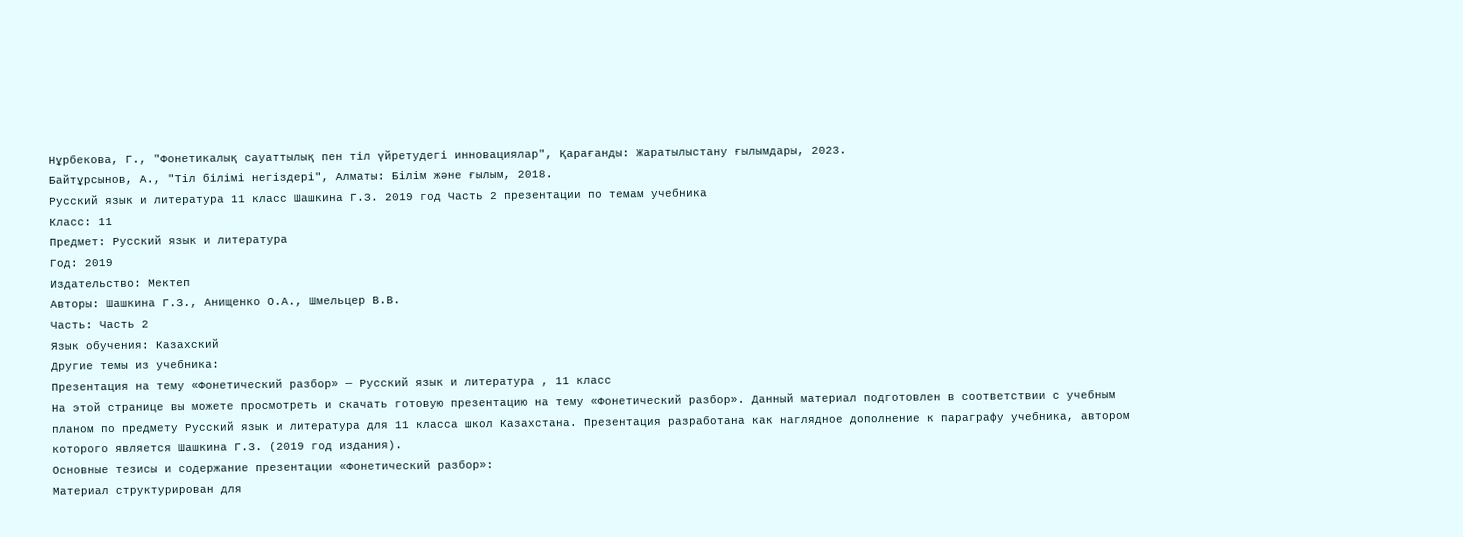Нұрбекова, Г., "Фонетикалық сауаттылық пен тіл үйретудегі инновациялар", Қарағанды: Жаратылыстану ғылымдары, 2023.
Байтұрсынов, А., "Тіл білімі негіздері", Алматы: Білім және ғылым, 2018.
Русский язык и литература 11 класс Шашкина Г.З. 2019 год Часть 2 презентации по темам учебника
Класс: 11
Предмет: Русский язык и литература
Год: 2019
Издательство: Мектеп
Авторы: Шашкина Г.З., Анищенко О.А., Шмельцер В.В.
Часть: Часть 2
Язык обучения: Казахский
Другие темы из учебника:
Презентация на тему «Фонетический разбор» — Русский язык и литература , 11 класс
На этой странице вы можете просмотреть и скачать готовую презентацию на тему «Фонетический разбор». Данный материал подготовлен в соответствии с учебным планом по предмету Русский язык и литература для 11 класса школ Казахстана. Презентация разработана как наглядное дополнение к параграфу учебника, автором которого является Шашкина Г.З. (2019 год издания).
Основные тезисы и содержание презентации «Фонетический разбор»:
Материал структурирован для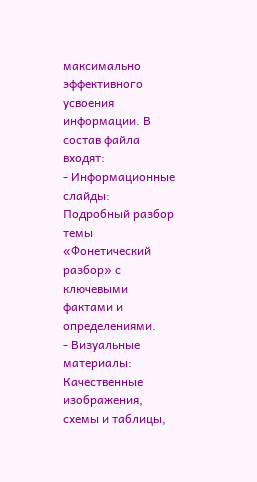максимально эффективного усвоения информации. В состав файла входят:
- Информационные слайды: Подробный разбор темы «Фонетический разбор» с ключевыми фактами и определениями.
- Визуальные материалы: Качественные изображения, схемы и таблицы,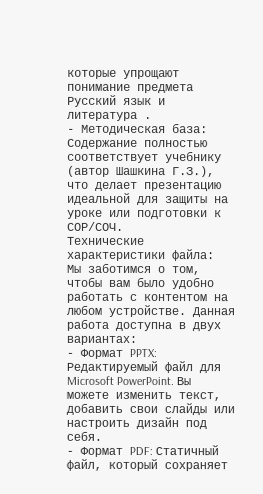которые упрощают понимание предмета Русский язык и литература .
- Методическая база: Содержание полностью соответствует учебнику (автор Шашкина Г.З.), что делает презентацию идеальной для защиты на уроке или подготовки к СОР/СОЧ.
Технические характеристики файла:
Мы заботимся о том, чтобы вам было удобно работать с контентом на любом устройстве. Данная работа доступна в двух вариантах:
- Формат PPTX: Редактируемый файл для Microsoft PowerPoint. Вы можете изменить текст, добавить свои слайды или настроить дизайн под себя.
- Формат PDF: Статичный файл, который сохраняет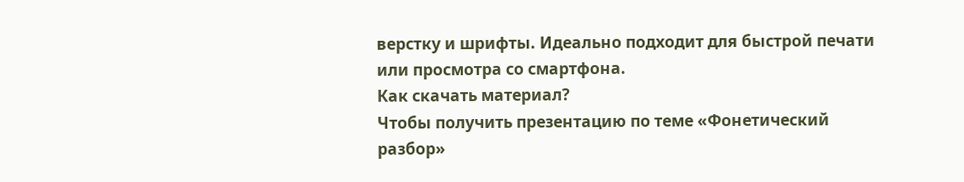верстку и шрифты. Идеально подходит для быстрой печати или просмотра со смартфона.
Как скачать материал?
Чтобы получить презентацию по теме «Фонетический разбор»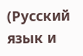(Русский язык и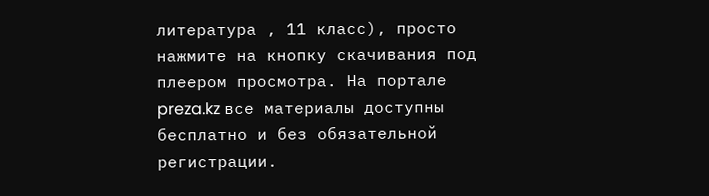литература , 11 класс), просто нажмите на кнопку скачивания под плеером просмотра. На портале preza.kz все материалы доступны бесплатно и без обязательной регистрации.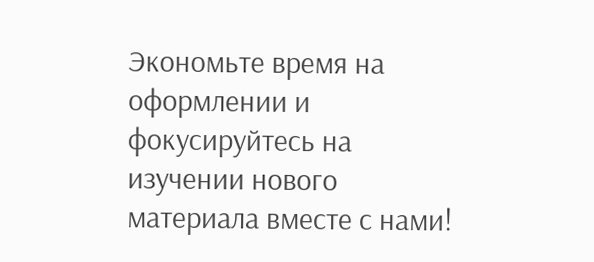Экономьте время на оформлении и фокусируйтесь на изучении нового материала вместе с нами!